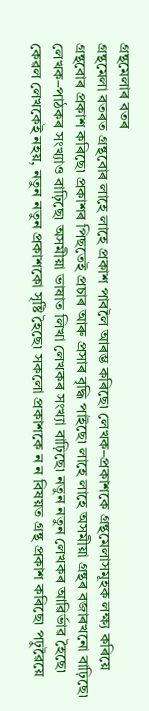গ্রন্থমেলাৰ বতৰ
গ্রন্থমেলা বতৰত গ্রন্থবোৰ লাহে লাহে প্রকাশ পাবলৈ আৰম্ভ কৰিছে৷ লেখক–প্রকাশকে গ্রন্থমেলাসমূহক লক্ষ্য কৰিয়ে গ্রন্থবোৰ প্রকাশ কৰিছে৷ প্রকাশৰ পিছতেই প্রচাৰ আৰু প্রসাৰ বৃদ্ধি পাইছে৷ লাহে লাহে অসমীয়া গ্রন্থৰ বজাৰখনো বাঢ়িছে৷ লেখক–পাঠকৰ সংখ্যাও বাঢ়িছে৷ অসমীয়া ভাষাত লিখা লেখকৰ সংখ্যা বাঢ়িছে৷ নতুন নতুন লেখকৰ আৱির্ভাৱ হৈছে৷ কেৱল লেখকেই নহয়, নতুন নতুন প্রকাশকো সৃষ্টি হৈছে৷ সকলো প্রকাশকে ন ন বিষয়ত গ্রন্থ প্রকাশ কৰিছে৷ পঢ়ুৱৈয়ে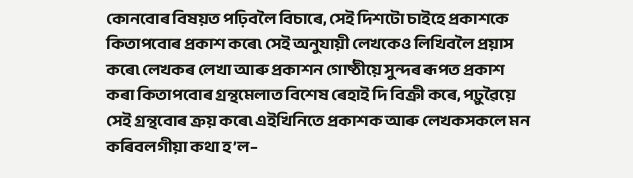কোনবোৰ বিষয়ত পঢ়িবলৈ বিচাৰে, সেই দিশটো চাইহে প্রকাশকে কিতাপবোৰ প্রকাশ কৰে৷ সেই অনুযায়ী লেখকেও লিখিবলৈ প্রয়াস কৰে৷ লেখকৰ লেখা আৰু প্রকাশন গোষ্ঠীয়ে সুন্দৰ ৰূপত প্রকাশ কৰা কিতাপবোৰ গ্রন্থমেলাত বিশেষ ৰেহাই দি বিক্রী কৰে, পঢ়ুৱৈয়ে সেই গ্রন্থবোৰ ক্রয় কৰে৷ এইখিনিতে প্রকাশক আৰু লেখকসকলে মন কৰিবলগীয়া কথা হ’ল–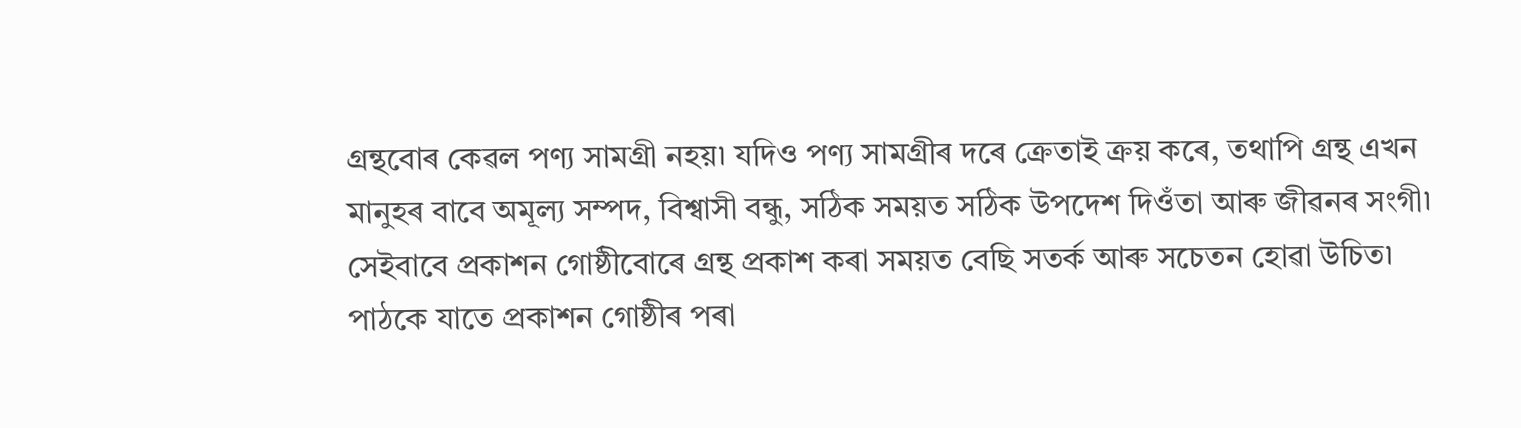গ্রন্থবোৰ কেৱল পণ্য সামগ্রী নহয়৷ যদিও পণ্য সামগ্রীৰ দৰে ক্রেতাই ক্রয় কৰে, তথাপি গ্রন্থ এখন মানুহৰ বাবে অমূল্য সম্পদ, বিশ্বাসী বন্ধু, সঠিক সময়ত সঠিক উপদেশ দিওঁতা আৰু জীৱনৰ সংগী৷ সেইবাবে প্রকাশন গোষ্ঠীবোৰে গ্রন্থ প্রকাশ কৰা সময়ত বেছি সতর্ক আৰু সচেতন হোৱা উচিত৷ পাঠকে যাতে প্রকাশন গোষ্ঠীৰ পৰা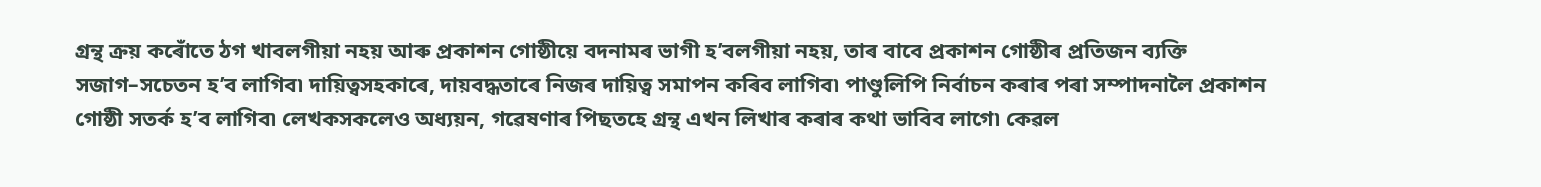গ্রন্থ ক্রয় কৰোঁতে ঠগ খাবলগীয়া নহয় আৰু প্রকাশন গোষ্ঠীয়ে বদনামৰ ভাগী হ’বলগীয়া নহয়, তাৰ বাবে প্রকাশন গোষ্ঠীৰ প্রতিজন ব্যক্তি সজাগ–সচেতন হ’ব লাগিব৷ দায়িত্বসহকাৰে, দায়বদ্ধতাৰে নিজৰ দায়িত্ব সমাপন কৰিব লাগিব৷ পাণ্ডুলিপি নির্বাচন কৰাৰ পৰা সম্পাদনালৈ প্রকাশন গোষ্ঠী সতর্ক হ’ব লাগিব৷ লেখকসকলেও অধ্যয়ন, গৱেষণাৰ পিছতহে গ্রন্থ এখন লিখাৰ কৰাৰ কথা ভাবিব লাগে৷ কেৱল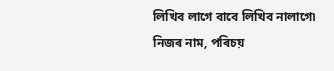লিখিব লাগে বাবে লিখিব নালাগে৷ নিজৰ নাম, পৰিচয়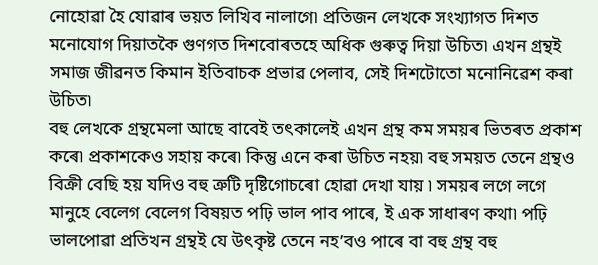নোহোৱা হৈ যোৱাৰ ভয়ত লিখিব নালাগে৷ প্রতিজন লেখকে সংখ্যাগত দিশত মনোযোগ দিয়াতকৈ গুণগত দিশবোৰতহে অধিক গুৰুত্ব দিয়া উচিত৷ এখন গ্রন্থই সমাজ জীৱনত কিমান ইতিবাচক প্রভাৱ পেলাব, সেই দিশটোতো মনোনিৱেশ কৰা উচিত৷
বহু লেখকে গ্রন্থমেলা আছে বাবেই তৎকালেই এখন গ্রন্থ কম সময়ৰ ভিতৰত প্রকাশ কৰে৷ প্রকাশকেও সহায় কৰে৷ কিন্তু এনে কৰা উচিত নহয়৷ বহু সময়ত তেনে গ্রন্থও বিক্রী বেছি হয় যদিও বহু ত্রুটি দৃষ্টিগোচৰো হোৱা দেখা যায় ৷ সময়ৰ লগে লগে মানুহে বেলেগ বেলেগ বিষয়ত পঢ়ি ভাল পাব পাৰে, ই এক সাধাৰণ কথা৷ পঢ়ি ভালপোৱা প্রতিখন গ্রন্থই যে উৎকৃষ্ট তেনে নহ’বও পাৰে বা বহু গ্রন্থ বহু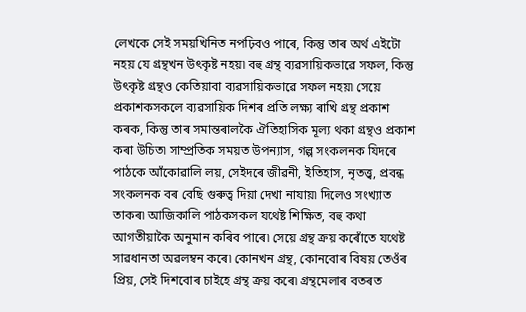লেখকে সেই সময়খিনিত নপঢ়িবও পাৰে, কিন্তু তাৰ অর্থ এইটো নহয় যে গ্রন্থখন উৎকৃষ্ট নহয়৷ বহু গ্রন্থ ব্যৱসায়িকভাৱে সফল, কিন্তু উৎকৃষ্ট গ্রন্থও কেতিয়াবা ব্যৱসায়িকভাৱে সফল নহয়৷ সেয়ে প্রকাশকসকলে ব্যৱসায়িক দিশৰ প্রতি লক্ষ্য ৰাখি গ্রন্থ প্রকাশ কৰক, কিন্তু তাৰ সমান্তৰালকৈ ঐতিহাসিক মূল্য থকা গ্রন্থও প্রকাশ কৰা উচিত৷ সাম্প্রতিক সময়ত উপন্যাস, গল্প সংকলনক যিদৰে পাঠকে আঁকোৱালি লয়, সেইদৰে জীৱনী, ইতিহাস, নৃতত্ত্ব, প্রবন্ধ সংকলনক বৰ বেছি গুৰুত্ব দিয়া দেখা নাযায়৷ দিলেও সংখ্যাত তাকৰ৷ আজিকালি পাঠকসকল যথেষ্ট শিক্ষিত, বহু কথা আগতীয়াকৈ অনুমান কৰিব পাৰে৷ সেয়ে গ্রন্থ ক্রয় কৰোঁতে যথেষ্ট সাৱধানতা অৱলম্বন কৰে৷ কোনখন গ্রন্থ, কোনবোৰ বিষয় তেওঁৰ প্রিয়, সেই দিশবোৰ চাইহে গ্রন্থ ক্রয় কৰে৷ গ্রন্থমেলাৰ বতৰত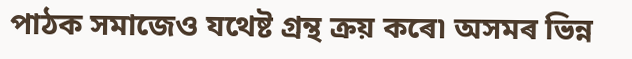পাঠক সমাজেও যথেষ্ট গ্রন্থ ক্রয় কৰে৷ অসমৰ ভিন্ন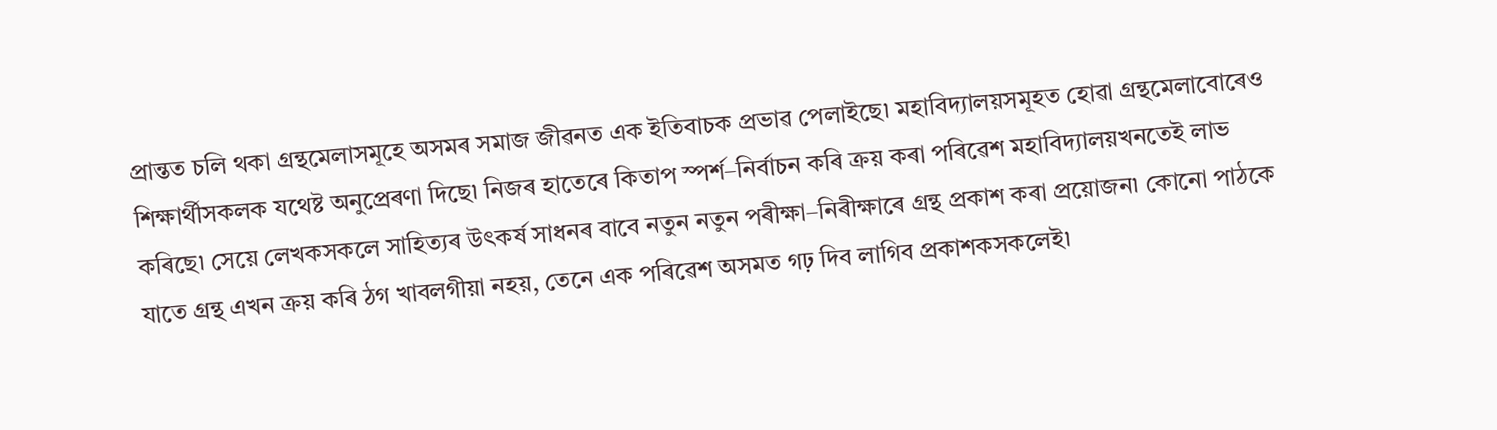প্রান্তত চলি থকা গ্রন্থমেলাসমূহে অসমৰ সমাজ জীৱনত এক ইতিবাচক প্রভাৱ পেলাইছে৷ মহাবিদ্যালয়সমূহত হোৱা গ্রন্থমেলাবোৰেও শিক্ষার্থীসকলক যথেষ্ট অনুপ্রেৰণা দিছে৷ নিজৰ হাতেৰে কিতাপ স্পর্শ–নির্বাচন কৰি ক্রয় কৰা পৰিৱেশ মহাবিদ্যালয়খনতেই লাভ কৰিছে৷ সেয়ে লেখকসকলে সাহিত্যৰ উৎকর্ষ সাধনৰ বাবে নতুন নতুন পৰীক্ষা–নিৰীক্ষাৰে গ্রন্থ প্রকাশ কৰা প্রয়োজন৷ কোনো পাঠকে যাতে গ্রন্থ এখন ক্রয় কৰি ঠগ খাবলগীয়া নহয়, তেনে এক পৰিৱেশ অসমত গঢ় দিব লাগিব প্রকাশকসকলেই৷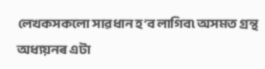লেখকসকলো সাৱধান হ’ব লাগিব৷ অসমত গ্রন্থ অধ্যয়নৰ এটা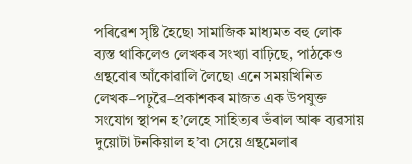পৰিৱেশ সৃষ্টি হৈছে৷ সামাজিক মাধ্যমত বহু লোক ব্যস্ত থাকিলেও লেখকৰ সংখ্যা বাঢ়িছে, পাঠকেও গ্রন্থবোৰ আঁকোৱালি লৈছে৷ এনে সময়খিনিত লেখক–পঢ়ুৱৈ–প্রকাশকৰ মাজত এক উপযুক্ত সংযোগ স্থাপন হ’লেহে সাহিত্যৰ ভঁৰাল আৰু ব্যৱসায় দুয়োটা টনকিয়াল হ’ব৷ সেয়ে গ্রন্থমেলাৰ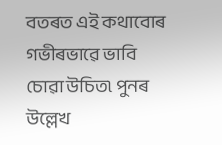বতৰত এই কথাবোৰ গভীৰভাৱে ভাবি চোৱা উচিত৷ পুনৰ উল্লেখ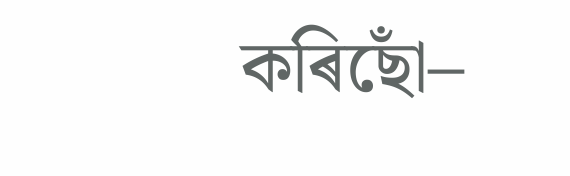কৰিছোঁ–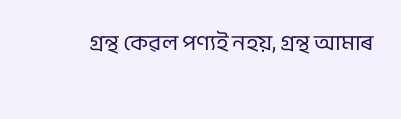গ্রন্থ কেৱল পণ্যই নহয়, গ্রন্থ আমাৰ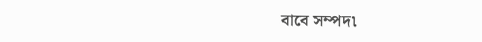বাবে সম্পদ৷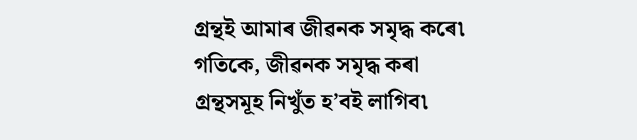গ্রন্থই আমাৰ জীৱনক সমৃদ্ধ কৰে৷ গতিকে, জীৱনক সমৃদ্ধ কৰা গ্রন্থসমূহ নিখুঁত হ’বই লাগিব৷